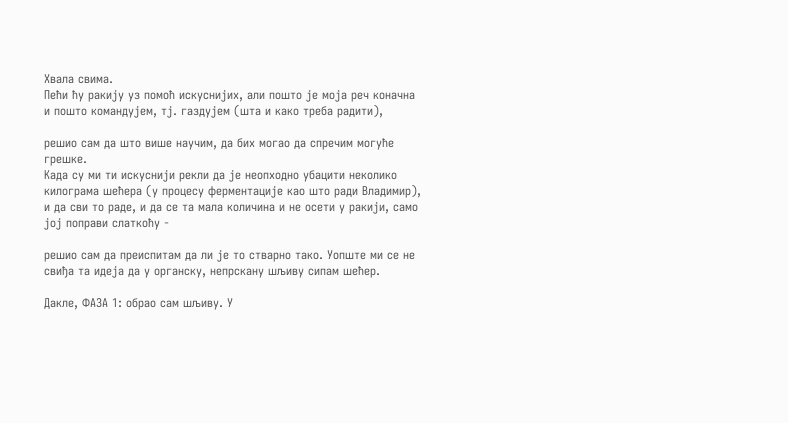Хвала свима.
Пећи ћу ракију уз помоћ искуснијих, али пошто је моја реч коначна и пошто командујем, тј. газдујем (шта и како треба радити),

решио сам да што више научим, да бих могао да спречим могуће грешке.
Када су ми ти искуснији рекли да је неопходно убацити неколико килограма шећера (у процесу ферментације као што ради Владимир), и да сви то раде, и да се та мала количина и не осети у ракији, само јој поправи слаткоћу -

решио сам да преиспитам да ли је то стварно тако. Уопште ми се не свиђа та идеја да у органску, непрскану шљиву сипам шећер.

Дакле, ФАЗА 1: обрао сам шљиву. У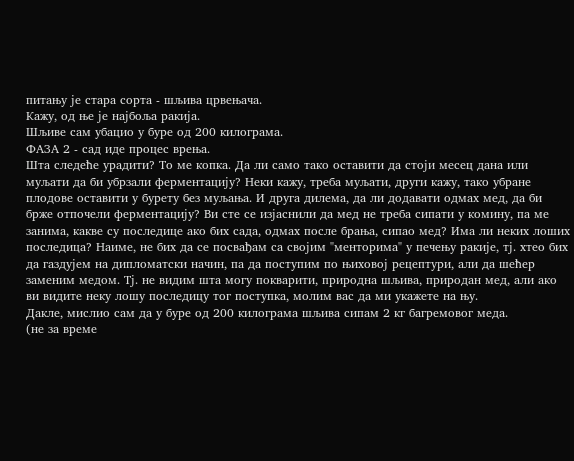питању је стара сорта - шљива црвењача.
Кажу, од ње је најбоља ракија.
Шљиве сам убацио у буре од 200 килограма.
ФАЗА 2 - сад иде процес врења.
Шта следеће урадити? То ме копка. Да ли само тако оставити да стоји месец дана или муљати да би убрзали ферментацију? Неки кажу, треба муљати, други кажу, тако убране плодове оставити у бурету без муљања. И друга дилема, да ли додавати одмах мед, да би брже отпочели ферментацију? Ви сте се изјаснили да мед не треба сипати у комину, па ме занима, какве су последице ако бих сада, одмах после брања, сипао мед? Има ли неких лоших последица? Наиме, не бих да се посвађам са својим "менторима" у печењу ракије, тј. хтео бих да газдујем на дипломатски начин, па да поступим по њиховој рецептури, али да шећер заменим медом. Тј. не видим шта могу покварити, природна шљива, природан мед, али ако ви видите неку лошу последицу тог поступка, молим вас да ми укажете на њу.
Дакле, мислио сам да у буре од 200 килограма шљива сипам 2 кг багремовог меда.
(не за време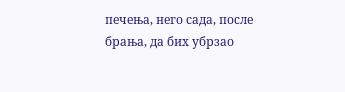печења, него сада, после брања, да бих убрзао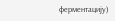ферментацију)